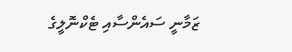ޒަމާނީ ސައެންސާއި ޓެކްނޮލީގެ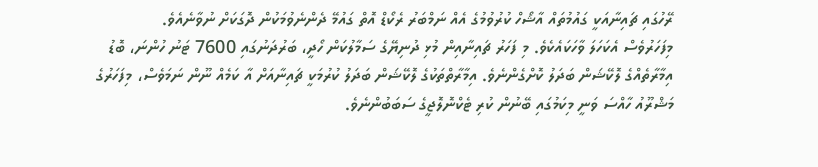ރޭހުގައި ޗައިނާއަކީ ގައުމުތައް އާޝޯހް ކުރުވުމުގެ އެއް ނަމްބަރު ރެކޯޑް އޮތް ގައުމޭ ދެންނެވުމަކުން ދޮގަކަށް ނުވާނެއެވެ.
މިފަހަރުވެސް އެކަހަލަ ވާހަކައެކެވެ. މި ފަހަރު ޗައިނާއިން މުޅި ދުނިޔޭގެ ސަމާލުކަން ހޯދީ، ބަރުދަނުގައި 7600 ޓަނު ހުންނަ، ބޮޑު އިމާރާތެއްގެ ލޮކޭޝަން ބަދަލު ކޮށްގެންނެވެ. އިމާރާތްތަކުގެ ލޮކޭޝަން ބަދަލު ކުރުމަކީ ޗައިނާއަށް އާ ކަމެއް ނޫން ނަމަވެސް، މިފަހަރުގެ މަޝްރޫއު ހާއްސަ ވަނީ މިކަމުގައި ބޭނުން ކުރި ޓެކްނޮލޮޖީގެ ސަބަބުންނެވެ.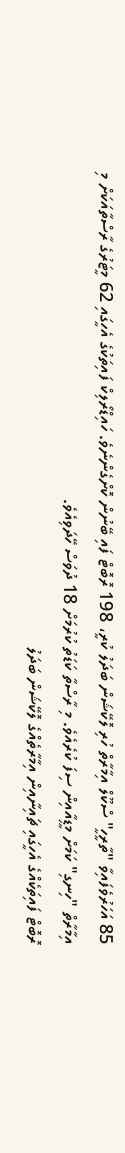85 އަހަރުވެފައިވާ "ތާރީހީ" ސްކޫލް އިމާރާތް ހުރި ލޮކޭޝަން ބަދަލު ކުރީ، 198 ރޮބޮޓް ފައި ބޭނުން ކޮށްގެންނެވެ. ހައިޑްރޯލިކް ފައިތަކުގެ އެހީގައި 62 މީޓަރުގެ ރާސްތާއަކަށް މި އިމާރާތް "ހިނގި" ކަމަށް މީޑިއާއިން ސިފަ ކުރެއެވެ. މި ރާސްތާ ކަޑަތު ކުރުމަށް 18 ދުވަސް ހޭދަވިއެވެ.
ރޮބޮޓް ފައިތަކެއްގެ އެހީގައި ޗައިނާއިން އިމާރާތެއްގެ ލޮކޭޝަން ބަދަލު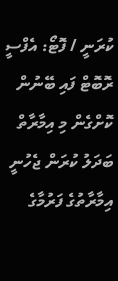ކުރަނީ / ފޮޓޯ: އެފްސީ
ރޮބޮޓް ފައި ބޭނުން ކޮށްގެން މި އިމާރާތް ބަދަލު ކުރަން ޖެހުނީ އިމާރާތުގެ ފަރުމާގެ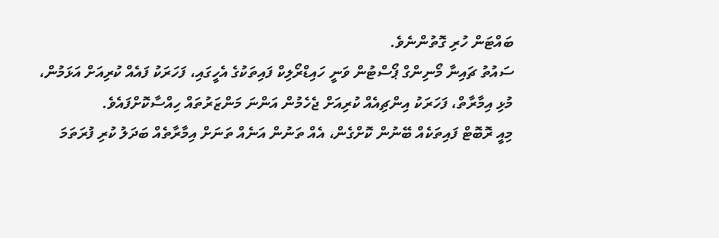ބައްޓަން ހުރި ގޮތުންނެވެ.
ސައުތު ޗައިނާ މޯނިންގް ޕޯސްޓުން ވަނީ ހައިޑްރޯލިކް ފައިތަކުގެ އެހީގައި، ފަހަރަކު ފައެއް ކުރިއަށް އަޅަމުން، މުޅި އިމާރާތް، ފަހަރަކު އިންޗިއެއް ކުރިއަށް ޖެހެމުން އަންނަ މަންޒަރުތައް ހިއްސާކޮށްފައެވެ.
މިއީ ރޮބޮޓް ފައިތަކެއް ބޭނުން ކޮށްގެން، އެއް ތަނުން އަނެއް ތަނަށް އިމާރާތެއް ބަދަލު ކުރި ފުރަތަމަ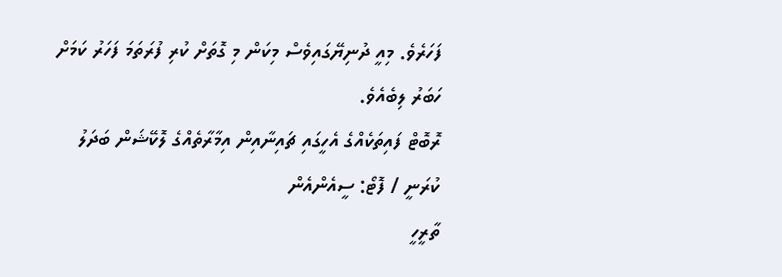ފަހަރެވެ. މިއީ ދުނިޔޭގައިވެސް މިކަން މި ގޮތަށް ކުރި ފުރަތަމަ ފަހަރު ކަމަށް ހަބަރު ލިބެއެވެ.
ރޮބޮޓް ފައިތަކެއްގެ އެހީގައި ޗައިނާއިން އިމާރާތެއްގެ ލޮކޭޝަން ބަދަލު ކުރަނީ / ފޮޓޯ: ސީއެންއެން
ތާރީހީ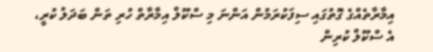އިމާރާތެއްގެ ގޮތުގައި ސިފަކުރަމުން އަންނަ މި ސްކޫލް އިމާރާތް ހުރި ތަން ބަދަލު ކުރީ، އެ ސްކޫލް ކުރިން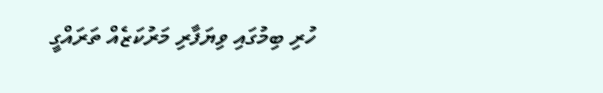ހުރި ބިމުގައި ވިޔަފާރި މަރުކަޒެއް ތަރައްގީ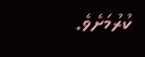ކުރުމަށެވެ.